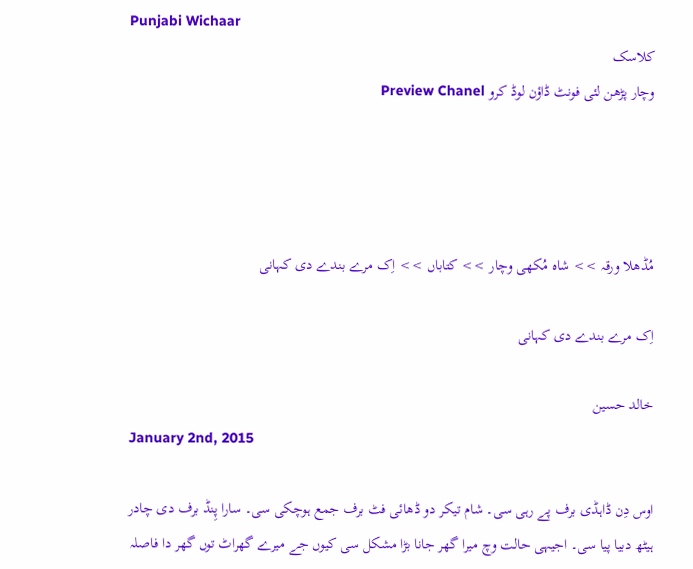Punjabi Wichaar
کلاسک
وچار پڑھن لئی فونٹ ڈاؤن لوڈ کرو Preview Chanel




مُڈھلا ورقہ >> شاہ مُکھی وچار >> کتاباں >> اِک مرے بندے دی کہانی

اِک مرے بندے دی کہانی

خالد حسین
January 2nd, 2015

اوس دِن ڈاہڈی برف پے رہی سی۔ شام تیکر دو ڈھائی فٹ برف جمع ہوچکی سی۔ سارا پِنڈ برف دی چادر ہیٹھ دبیا پیا سی۔ اجیہی حالت وچ میرا گھر جانا بڑا مشکل سی کیوں جے میرے گھراٹ توں گھر دا فاصلہ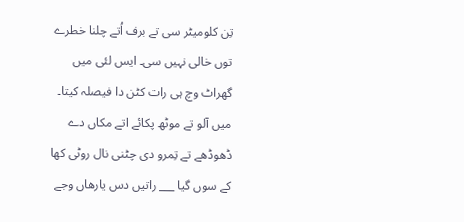تِن کلومیٹر سی تے برف اُتے چلنا خطرے توں خالی نہیں سی۔ ایس لئی میں گھراٹ وچ ہی رات کٹن دا فیصلہ کیتا۔ میں آلو تے موٹھ پکائے اتے مکاں دے ڈھوڈھے تے تِمرو دی چٹنی نال روٹی کھا کے سوں گیا ___ راتیں دس یارھاں وجے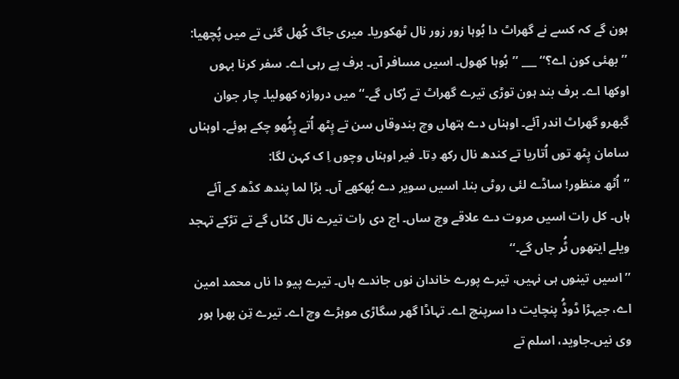ہون گے کہ کسے نے گھراٹ دا بُوہا زور زور نال ٹھکوریا۔ میری جاگ کُھل گئی تے میں پُچھیا:
’’بھئی کون اے؟‘‘ ___ ’’بُوہا کھول۔ اسیں مسافر آں۔ برف پے رہی اے۔ سفر کرنا بہوں اوکھا اے۔ برف بند ہون توڑی تیرے گھراٹ تے رُکاں گے۔‘‘ میں دروازہ کھولیا۔ چار جوان گبھرو گھراٹ اندر آئے۔ اوہناں دے ہتھاں وچ بندوقاں سن تے پِٹھ اُتے پِٹُھو چکے ہوئے۔ اوہناں سامان پِٹھ توں اُتاریا تے کندھ نال رکھ دِتا۔ فیر اوہناں وچوں اِ ک کہن لگا:
’’اُٹھ منظور! ساڈے لئی روٹی بنا۔ اسیں سویر دے بُھکھے آں۔ بڑا لما پندھ کڈھ کے آئے ہاں۔ کل رات اسیں مروت دے علاقے وچ ساں۔ اج دی رات تیرے نال کٹاں گے تے تڑکے تہجد ویلے ایتھوں ٹُر جاں گے۔‘‘
’’اسیں تینوں ہی نہیں، تیرے پورے خاندان نوں جاندے ہاں۔ تیرے پیو دا ناں محمد امین اے، جیہڑا ڈوڈُ پنچایت دا سرپنچ اے۔ تہاڈا گھر سگاڑی موہڑے وچ اے۔ تیرے تِن بھرا ہور وی نیں۔جاوید، اسلم تے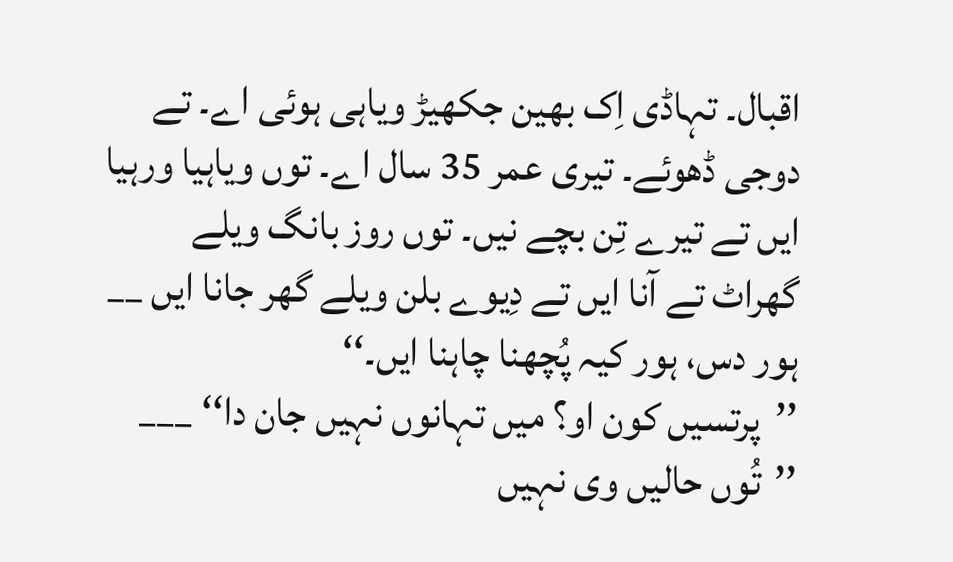اقبال۔ تہاڈی اِک بھین جکھیڑ ویاہی ہوئی اے۔ تے دوجی ڈھوئے۔ تیری عمر 35 سال اے۔ توں ویاہیا ورہیا ایں تے تیرے تِن بچے نیں۔ توں روز بانگ ویلے گھراٹ تے آنا ایں تے دِیوے بلن ویلے گھر جانا ایں __ ہور دس، ہور کیہ پُچھنا چاہنا ایں۔‘‘
’’پرتسیں کون او؟ میں تہانوں نہیں جان دا‘‘ ___ ’’تُوں حالیں وی نہیں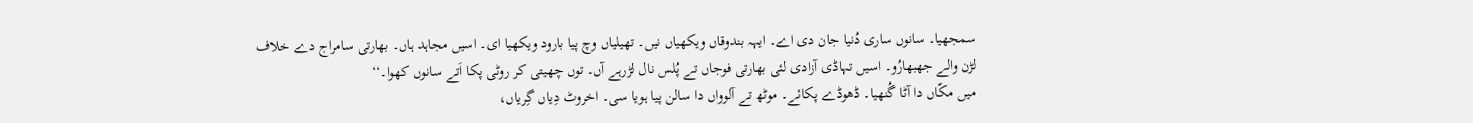سمجھیا۔ سانوں ساری دُنیا جان دی اے۔ ایہہ بندوقاں ویکھیاں نیں۔ تھیلیاں وچ پیا بارود ویکھیا ای۔ اسیں مجاہد ہاں۔ بھارتی سامراج دے خلاف لڑن والے جھبھارُو۔ اسیں تہاڈی آزادی لئی بھارتی فوجاں تے پُلس نال لڑرہے آں۔ توں چھیتی کر روٹی پکا اَتے سانوں کھوا۔‘‘
میں مکّاں دا آٹا گُنھیا۔ ڈھوڈے پکائے۔ موٹھ تے آلوواں دا سالن پیا ہویا سی۔ اخروٹ دِیاں گِریاں،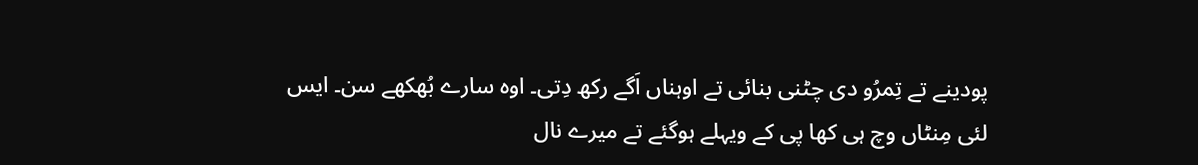پودینے تے تِمرُو دی چٹنی بنائی تے اوہناں اَگے رکھ دِتی۔ اوہ سارے بُھکھے سن۔ ایس لئی مِنٹاں وچ ہی کھا پی کے ویہلے ہوگئے تے میرے نال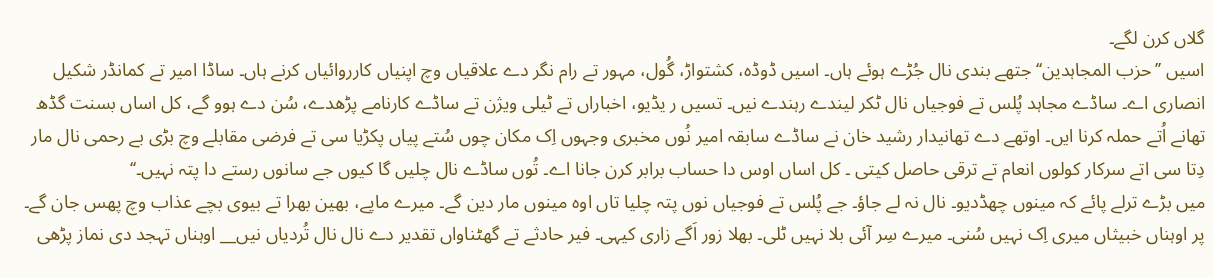گلاں کرن لگے۔
اسیں ’’حزب المجاہدین‘‘ جتھے بندی نال جُڑے ہوئے ہاں۔ اسیں ڈوڈہ، کشتواڑ، گُول، مہور تے رام نگر دے علاقیاں وچ اپنیاں کارروائیاں کرنے ہاں۔ ساڈا امیر تے کمانڈر شکیل انصاری اے۔ ساڈے مجاہد پُلس تے فوجیاں نال ٹکر لیندے رہندے نیں۔ تسیں ر یڈیو، اخباراں تے ٹیلی ویژن تے ساڈے کارنامے پڑھدے، سُن دے ہوو گے، کل اساں بسنت گڈھ تھانے اُتے حملہ کرنا ایں۔ اوتھے دے تھانیدار رشید خان نے ساڈے سابقہ امیر نُوں مخبری وجہوں اِک مکان چوں سُتے پیاں پکڑیا سی تے فرضی مقابلے وچ بڑی بے رحمی نال مار دِتا سی اتے سرکار کولوں انعام تے ترقی حاصل کیتی ۔ کل اساں اوس دا حساب برابر کرن جانا اے۔ تُوں ساڈے نال چلیں گا کیوں جے سانوں رستے دا پتہ نہیں۔‘‘
میں بڑے ترلے پائے کہ مینوں چھڈدیو۔ نال نہ لے جاؤ۔ جے پُلس تے فوجیاں نوں پتہ چلیا تاں اوہ مینوں مار دین گے۔ میرے ماپے، بھین بھرا تے بیوی بچے عذاب وچ پھس جان گے۔ پر اوہناں خبیثاں میری اِک نہیں سُنی۔ میرے سِر آئی بلا نہیں ٹلی۔ بھلا زور اَگے زاری کیہی۔ فیر حادثے تے گھٹناواں تقدیر دے نال نال تُردیاں نیں__ اوہناں تہجد دی نماز پڑھی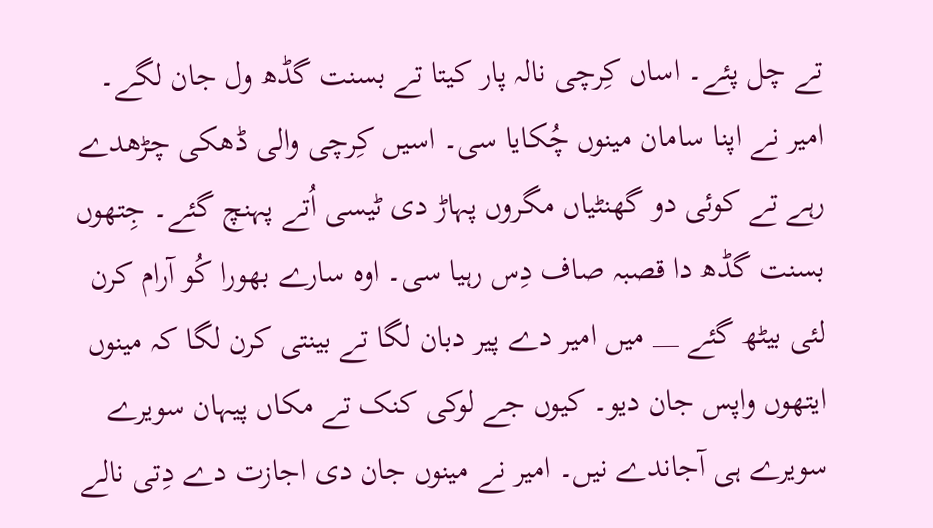تے چل پئے۔ اساں کِرچی نالہ پار کیتا تے بسنت گڈھ ول جان لگے۔ امیر نے اپنا سامان مینوں چُکایا سی۔ اسیں کِرچی والی ڈھکی چڑھدے رہے تے کوئی دو گھنٹیاں مگروں پہاڑ دی ٹیسی اُتے پہنچ گئے۔ جِتھوں بسنت گڈھ دا قصبہ صاف دِس رہیا سی۔ اوہ سارے بھورا کُو آرام کرن لئی بیٹھ گئے __ میں امیر دے پیر دبان لگا تے بینتی کرن لگا کہ مینوں ایتھوں واپس جان دیو۔ کیوں جے لوکی کنک تے مکاں پیہان سویرے سویرے ہی آجاندے نیں۔ امیر نے مینوں جان دی اجازت دے دِتی نالے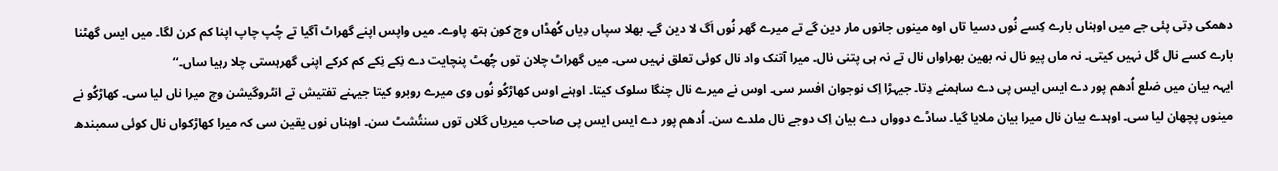دھمکی دِتی پئی جے میں اوہناں بارے کِسے نُوں دسیا تاں اوہ مینوں جانوں مار دین گے تے میرے گھر نُوں اَگ لا دین گے۔ بھلا سپاں دِیاں کُھڈاں وچ کون ہتھ پاوے۔ میں واپس اپنے گھراٹ آگیا تے چُپ چاپ اپنا کم کرن لگا۔ میں ایس گھٹنا بارے کسے نال گل نہیں کیتی۔ نہ ماں پیو نال نہ بھین بھراواں نال تے نہ ہی پتنی نال۔ میرا آتنک واد نال کوئی تعلق نہیں سی۔ میں گھراٹ چلان توں چُھٹ پنچایت دے نِکے نِکے کم کرکے اپنی گھرہستی چلا رہیا ساں۔‘‘
ایہہ بیان میں ضلع اُدھم پور دے ایس ایس پی دے ساہمنے دِتا۔ جیہڑا اِک نوجوان افسر سی۔ اوس نے میرے نال چنگا سلوک کیتا۔ اوہنے اوس کھاڑکُو نُوں وی میرے روبرو کیتا جیہنے تفتیش تے انٹروگیشن وچ میرا ناں لیا سی۔ کھاڑکُو نے مینوں پچھان لیا سی۔ اوہدے بیان نال میرا بیان ملایا گیا۔ ساڈے دوواں دے بیان اِک دوجے نال ملدے سن۔ اُدھم پور دے ایس ایس پی صاحب میریاں گلاں توں سنتُشٹ سن۔ اوہناں نوں یقین سی کہ میرا کھاڑکواں نال کوئی سمبندھ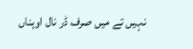نہیں تے میں صرف ڈر نال اوہناں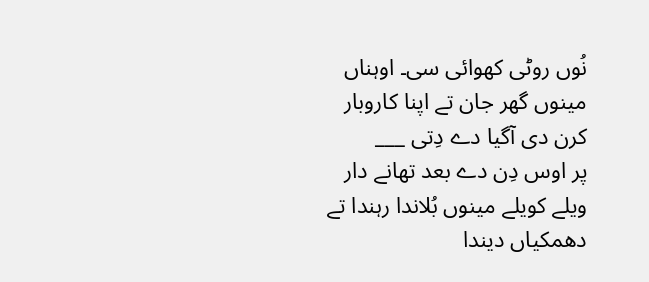نُوں روٹی کھوائی سی۔ اوہناں مینوں گھر جان تے اپنا کاروبار کرن دی آگیا دے دِتی ___
پر اوس دِن دے بعد تھانے دار ویلے کویلے مینوں بُلاندا رہندا تے دھمکیاں دیندا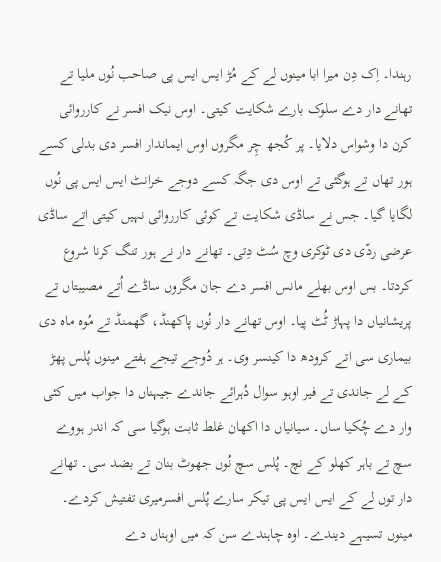رہندا۔ اِک دِن میرا ابا مینوں لے کے مُڑ ایس ایس پی صاحب نُوں ملیا تے تھانے دار دے سلوک بارے شکایت کیتی۔ اوس نیک افسر نے کارروائی کرن دا وشواس دلایا۔ پر کُجھ چِر مگروں اوس ایماندار افسر دی بدلی کسے ہور تھاں تے ہوگئی تے اوس دی جگہ کسے دوجے خرانٹ ایس ایس پی نُوں لگایا گیا۔ جس نے ساڈی شکایت تے کوئی کارروائی نہیں کیتی اتے ساڈی عرضی ردّی دی ٹوکری وچ سُٹ دِتی۔ تھانے دار نے ہور تنگ کرنا شروع کردتا۔ بس اوس بھلے مانس افسر دے جان مگروں ساڈے اُتے مصیبتاں تے پریشانیاں دا پہاڑ ٹُٹ پیا۔ اوس تھانے دار نُوں پاکھنڈ، گھمنڈ تے مُوہ ماہ دی بیماری سی اتے کرودھ دا کینسر وی۔ ہر دُوجے تیجے ہفتے مینوں پُلس پھڑ کے لے جاندی تے فیر اوہو سوال دُہرائے جاندے جیہناں دا جواب میں کئی وار دے چُکیا ساں۔ سیانیاں دا اکھان غلط ثابت ہوگیا سی کہ اندر ہووے سچ تے باہر کھلو کے نچ۔ پُلس سچ نُوں جھوٹ بنان تے بضد سی۔ تھانے دار توں لے کے ایس ایس پی تیکر سارے پُلس افسرمیری تفتیش کردے۔ مینوں تسیہے دیندے۔ اوہ چاہندے سن کہ میں اوہناں دے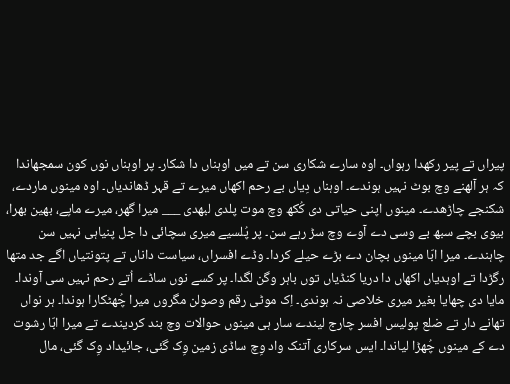پیراں تے پیر رکھدا رہواں۔ اوہ سارے شکاری سن تے میں اوہناں دا شکار۔ پر اوہناں نوں کون سمجھاندا کہ ہر آلھنے وچ بوٹ نہیں ہوندے۔ اوہناں دِیاں بے رحم اکھاں میرے تے قہر ڈھاندیاں۔ اوہ مینوں ماردے، شکنجے چاڑھدے۔ مینوں اپنی حیاتی دی کُکھ وچ موت پلدی لبھدی ___ میرا گھر، میرے ماپے، بھین بھرا، بیوی بچے سبھ بے وسی دے آوے وچ سڑ رہے سن۔ پر پُلسیے میری سچائی دا جل پنیاہی نہیں سن چاہندے۔ میرا ابّا مینوں بچان دے بڑے حیلے کردا۔ وڈے افسراں، سیاست داناں تے پتونتیاں اگے جد متھا رگڑدا تے اوہدیاں اکھاں دا دریا کنڈیاں توں باہر وگن لگدا۔ پر کسے نوں ساڈے اُتے رحم نہیں سی آوندا۔ مایا دی چھایا بغیر میری خلاصی نہ ہوندی۔ اِک موٹی رقم وصولن مگروں میرا چُھٹکارا ہوندا۔ ہر نواں تھانے دار تے ضلع پولیس افسر چارج لیندے سار ہی مینوں حوالات وچ بند کردیندے تے میرا ابّا رشوت دے کے مینوں چُھڑا لیاندا۔ ایس سرکاری آتنک واد وِچ ساڈی زمین وِک گئی، جائیداد وِک گئی، مال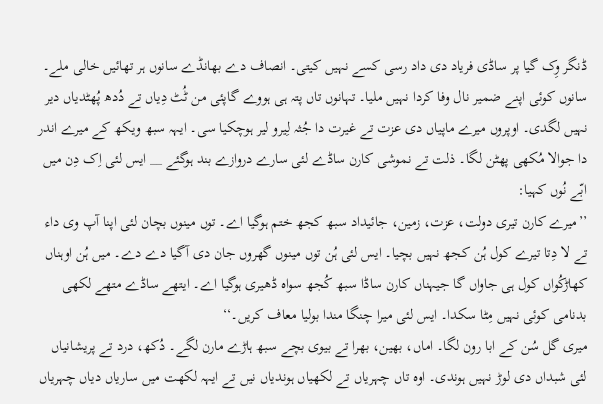ڈنگر وِک گیا پر ساڈی فریاد دی داد رسی کسے نہیں کیتی۔ انصاف دے بھانڈے سانوں ہر تھائیں خالی ملے۔ سانوں کوئی اپنے ضمیر نال وفا کردا نہیں ملیا۔ تہانوں تاں پتہ ہی ہووے گاپئی من ٹُٹ دِیاں تے دُدھ پُھٹدیاں دیر نہیں لگدی۔ اوپروں میرے ماپیاں دی عزت تے غیرت دا جُثہ لِیرو لیر ہوچکیا سی۔ ایہہ سبھ ویکھ کے میرے اندر دا جوالا مُکھی پھٹن لگا۔ ذلت تے نموشی کارن ساڈے لئی سارے دروازے بند ہوگئے __ ایس لئی اِک دِن میں ابّے نُوں کہیا:
’’میرے کارن تیری دولت، عزت، زمین، جائیداد سبھ کجھ ختم ہوگیا اے۔ توں مینوں بچان لئی اپنا آپ وی داء تے لا دِتا تیرے کول ہُن کجھ نہیں بچیا۔ ایس لئی ہُن توں مینوں گھروں جان دی آگیا دے دے۔ میں ہُن اوہناں کھاڑکُواں کول ہی جاواں گا جیہناں کارن ساڈا سبھ کُجھ سواہ ڈھیری ہوگیا اے۔ ایتھے ساڈے متھے لکھی بدنامی کوئی نہیں مِٹا سکدا۔ ایس لئی میرا چنگا مندا بولیا معاف کریں۔‘‘
میری گل سُن کے ابا رون لگا۔ اماں، بھین، بھرا تے بیوی بچے سبھ ہاڑے مارن لگے۔ دُکھ، درد تے پریشانیاں لئی شبداں دی لوڑ نہیں ہوندی۔ اوہ تاں چہریاں تے لکھیاں ہوندیاں نیں تے ایہہ لکھت میں ساریاں دیاں چہریاں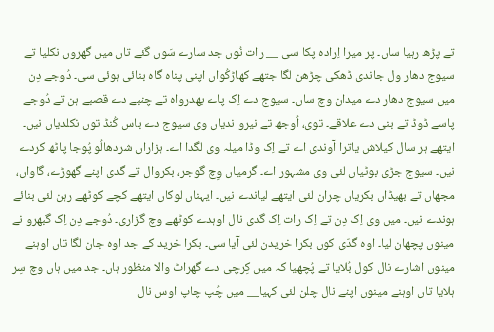تے پڑھ رہیا ساں۔ پر میرا اِرادہ پکا سی __ رات نُوں جد سارے سَوں گئے تاں میں گھروں نکلیا تے سیوج دھار ول جاندی ڈھکی چڑھن لگا جتھے کھاڑکُواں اپنی پناہ گاہ بنائی ہوئی سی۔ دُوجے دِن میں سیوج دھار دے میدان وچ ساں۔ سیوج دے اِک پاے بھدرواہ تے چنبے دے قصبے ہن تے دُوجے پاسے ڈوڈ تے بنی دے علاقے۔ توی، اُوجھ تے نیرو ندیاں وی سیوج دے باس کُنڈ توں نکلدیاں نیں۔ ایتھے ہر سال کیلاش یاترا آوندی اے تے اِک وڈا میلہ وی لگدا اے۔ ہزاراں شردھالُو پُوجا پاٹھ کردے نیں۔ سیوج جڑی بوٹیاں لئی وی مشہور اے۔ گرمیاں وِچ گوجر، بکروال تے گدی اپنے گھوڑے، گاواں، مجھاں تے بھیڈاں بکریاں چران لئی ایتھے لیاندے نیں۔ ایہناں لوکاں ایتھے کچے کوٹھے رہن لئی بنائے ہوندے نیں۔ میں وی اِک دِن تے اِک رات اِک گدی نال اوہدے کوٹھے وچ گزاری۔ دُوجے دِن اِک گبھرو نے مینوں پچھان لیا۔ اوہ گدّی کوں بکرا خریدن لئی آیا سی۔ بکرا خرید کے جد اوہ جان لگا تاں اوہنے مینوں اشارے نال کول بُلایا تے پُچھیا کہ میں کِرچی دے گھراٹ والا منظور ہاں۔ جد میں ہاں وچ سِر ہلایا تاں اوہنے مینوں اپنے نال چلن لئی کہیا__ میں چُپ چاپ اوس نال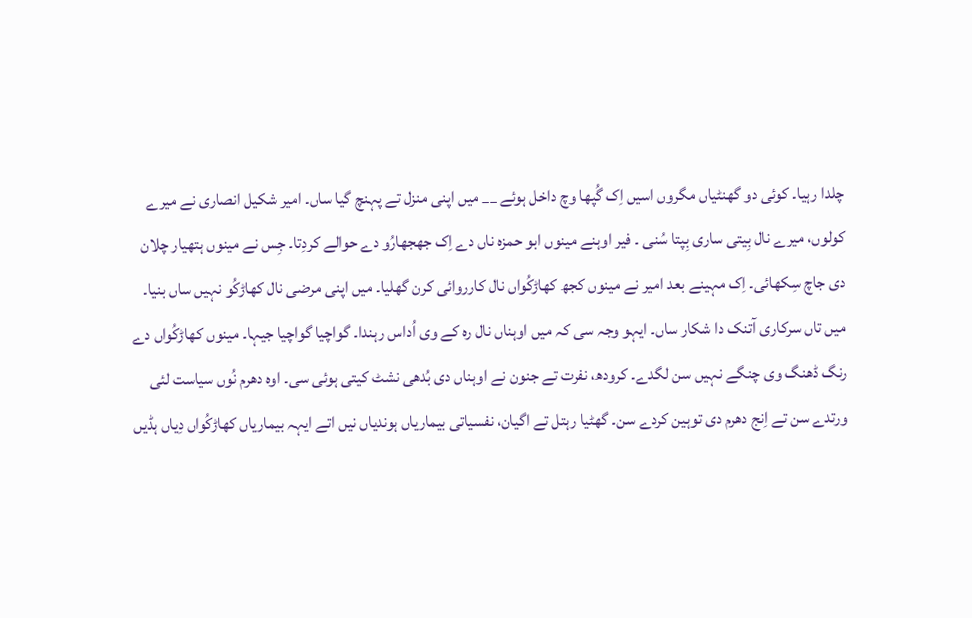چلدا رہیا۔ کوئی دو گھنٹیاں مگروں اسیں اِک گُپھا وچ داخل ہوئے __ میں اپنی منزل تے پہنچ گیا ساں۔ امیر شکیل انصاری نے میرے کولوں، میرے نال بِیتی ساری بِپتا سُنی ۔ فیر اوہنے مینوں ابو حمزہ ناں دے اِک جھجھارُو دے حوالے کردِتا۔ جِس نے مینوں ہتھیار چلان دی جاچ سِکھائی۔ اِک مہینے بعد امیر نے مینوں کجھ کھاڑکُواں نال کارروائی کرن گھلیا۔ میں اپنی مرضی نال کھاڑکُو نہیں ساں بنیا۔ میں تاں سرکاری آتنک دا شکار ساں۔ ایہو وجہ سی کہ میں اوہناں نال رہ کے وی اُداس رہندا۔ گواچیا گواچیا جیہا۔ مینوں کھاڑکُواں دے رنگ ڈھنگ وی چنگے نہیں سن لگدے۔ کرودھ، نفرت تے جنون نے اوہناں دی بُدھی نشٹ کیتی ہوئی سی۔ اوہ دھرم نُوں سیاست لئی ورتدے سن تے اِنج دھرم دی توہین کردے سن۔ گھٹیا رہتل تے اگیان، نفسیاتی بیماریاں ہوندیاں نیں اتے ایہہ بیماریاں کھاڑکُواں دِیاں ہڈیں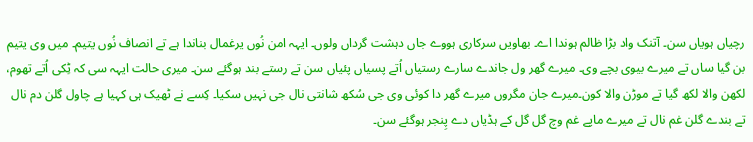رچیاں ہویاں سن۔ آتنک واد بڑا ظالم ہوندا اے۔ بھاویں سرکاری ہووے جاں دہشت گرداں ولوں۔ ایہہ امن نُوں یرغمال بناندا ہے تے انصاف نُوں یتیم۔ میں وی یتیم بن گیا ساں تے میرے بیوی بچے وی۔ میرے گھر ول جاندے سارے رستیاں اُتے پسیاں پئیاں سن تے رستے بند ہوگئے سن۔ میری حالت ایہہ سی کہ ٹِکی اُتے تھوم، لکھن والا لکھ گیا تے موڑن والا کون۔میرے جان مگروں میرے گھر دا کوئی وی جی سُکھ شانتی نال جی نہیں سکیا۔ کِسے نے ٹھیک ہی کہیا ہے چاول گلن دم نال تے بندے گلن غم نال تے میرے ماپے غم وچ گل گل کے ہڈیاں دے پِنجر ہوگئے سن۔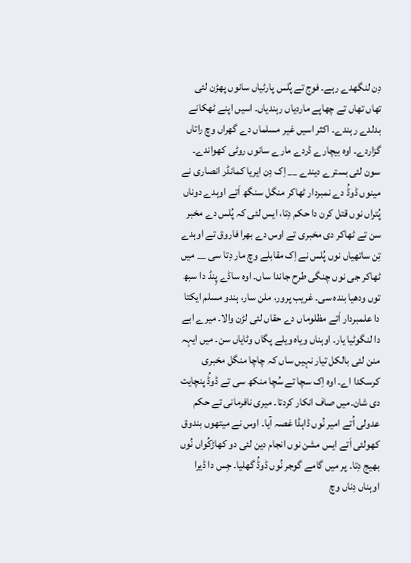دِن لنگھدے رہے۔ فوج تے پُلس پارٹیاں سانوں پھڑن لئی تھاں تھاں تے چھاپے ماردیاں رہندیاں۔ اسیں اپنے ٹھکانے بدلدے رہندے۔ اکثر اسیں غیر مسلماں دے گھراں وچ راتاں گزاردے۔ اوہ بیچارے ڈردے مارے سانوں روٹی کھواندے۔ سون لئی بسترے دیندے __ اِک دِن ایریا کمانڈر انصاری نے مینوں ڈوڈُ دے نمبردار ٹھاکر منگل سنگھ اَتے اوہدے دوناں پُتراں نوں قتل کرن دا حکم دِتا، ایس لئی کہ پُلس دے مخبر سن تے ٹھاکر دی مخبری تے اوس دے بھرا فاروق تے اوہدے تِن ساتھیاں نوں پُلس نے اِک مقابلے وچ مار دِتا سی __ میں ٹھاکر جی نوں چنگی طرح جاندا ساں۔ اوہ ساڈے پِنڈ دا سبھ توں ودھیا بندہ سی۔ غریب پرور، ملن سار، ہندو مسلم ایکتا دا علمبردار اَتے مظلوماں دے حقاں لئی لڑن والا۔ میرے ابے دا لنگوٹیا یار۔ اوہناں ویاہ ویلے پگاں وٹایاں سن۔ میں ایہہ منن لئی بالکل تیار نہیں ساں کہ چاچا منگل مخبری کرسکدا اے۔ اوہ اِک سچا تے سُچا منکھ سی تے ڈوڈُ پنچایت دی شان۔میں صاف انکار کردتا۔ میری نافرمانی تے حکم عدولی اُتے امیر نُوں ڈاہڈا غصہ آیا۔ اوس نے میتھوں بندوق کھولئی اَتے ایس مشن نوں انجام دین لئی دو کھاڑکُواں نُوں بھیج دِتا۔ پر میں گامے گوجر نُوں ڈوڈُ گھلیا۔ جِس دا ڈیرا اوہناں دِناں وچ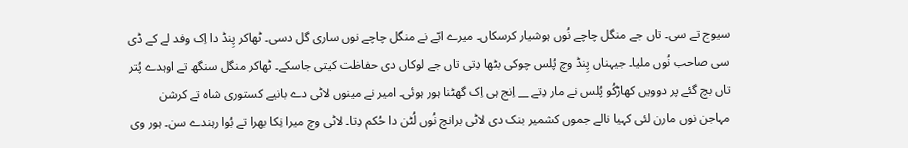سیوج تے سی۔ تاں جے منگل چاچے نُوں ہوشیار کرسکاں۔ میرے ابّے نے منگل چاچے نوں ساری گل دسی۔ ٹھاکر پِنڈ دا اِک وفد لے کے ڈی سی صاحب نُوں ملیا۔ جیہناں پِنڈ وچ پُلس چوکی بٹھا دِتی تاں جے لوکاں دی حفاظت کیتی جاسکے۔ ٹھاکر منگل سنگھ تے اوہدے پُتر تاں بچ گئے پر دوویں کھاڑکُو پُلس نے مار دِتے __ اِنج ہی اِک گھٹنا ہور ہوئی۔ امیر نے مینوں لاٹی دے بانیے کستوری شاہ تے کرشن مہاجن نوں مارن لئی کہیا نالے جموں کشمیر بنک دی لاٹی برانچ نُوں لُٹن دا حُکم دِتا۔ لاٹی وچ میرا نِکا بھرا تے بُوا رہندے سن۔ ہور وی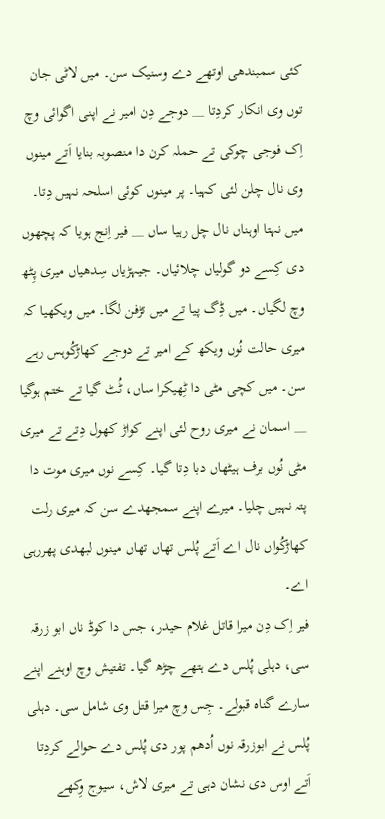کئی سمبندھی اوتھے دے وسنیک سن۔ میں لاٹی جان توں وی انکار کردِتا __ دوجے دِن امیر نے اپنی اگوائی وچ اِک فوجی چوکی تے حملہ کرن دا منصوبہ بنایا اَتے مینوں وی نال چلن لئی کہیا۔ پر مینوں کوئی اسلحہ نہیں دِتا۔ میں نہتا اوہناں نال چل رہیا ساں __ فیر اِنج ہویا کہ پچھوں دی کِسے دو گولیاں چلائیاں۔ جیہڑیاں سِدھیاں میری پِٹھ وچ لگیاں۔ میں ڈِگ پیا تے میں تڑفن لگا۔ میں ویکھیا کہ میری حالت نُوں ویکھ کے امیر تے دوجے کھاڑکُوہس رہے سن۔ میں کچی مٹی دا ٹِھیکرا ساں، ٹُٹ گیا تے ختم ہوگیا __ اسمان نے میری روح لئی اپنے کواڑ کھول دِتے تے میری مٹی نُوں برف ہیٹھاں دبا دِتا گیا۔ کِسے نوں میری موت دا پتہ نہیں چلیا۔ میرے اپنے سمجھدے سن کہ میری رلت کھاڑکُواں نال اے اَتے پُلس تھاں تھاں مینوں لبھدی پھررہی اے۔
فیر اِک دِن میرا قاتل غلام حیدر، جس دا کوڈ ناں ابو زرقہ سی، دہلی پُلس دے ہتھے چڑھ گیا۔ تفتیش وچ اوہنے اپنے سارے گناہ قبولے۔ جِس وچ میرا قتل وی شامل سی۔ دہلی پُلس نے ابوزرقہ نوں اُدھم پور دی پُلس دے حوالے کردِتا اَتے اوس دی نشان دہی تے میری لاش، سیوج وِکھے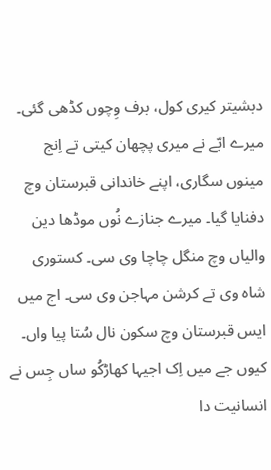دبشیتر کیری کول، برف وِچوں کڈھی گئی۔ میرے ابّے نے میری پچھان کیتی تے اِنج مینوں سگاری، اپنے خاندانی قبرستان وچ دفنایا گیا۔ میرے جنازے نُوں موڈھا دین والیاں وچ منگل چاچا وی سی۔ کستوری شاہ وی تے کرشن مہاجن وی سی۔ اج میں ایس قبرستان وچ سکون نال سُتا پیا واں۔ کیوں جے میں اِک اجیہا کھاڑکُو ساں جِس نے انسانیت دا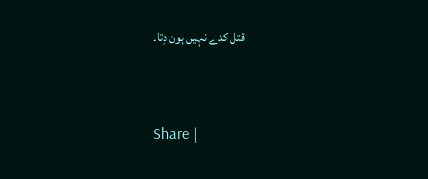قتل کدے نہیں ہون دِتا۔


Share |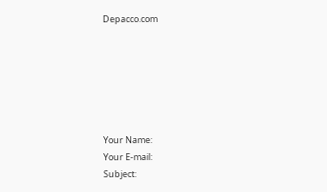Depacco.com






Your Name:
Your E-mail:
Subject: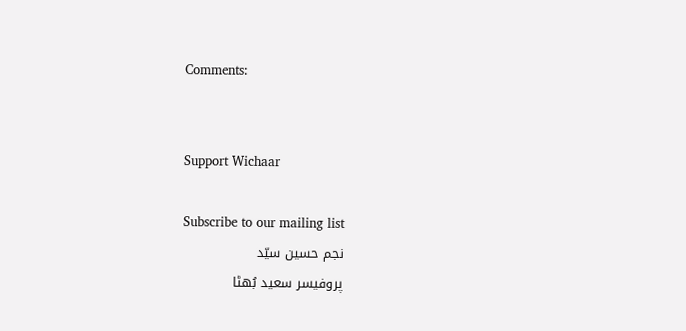Comments:


Support Wichaar

Subscribe to our mailing list
نجم حسین سیّد
پروفیسر سعید بُھٹا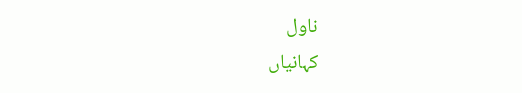ناول
کہانیاں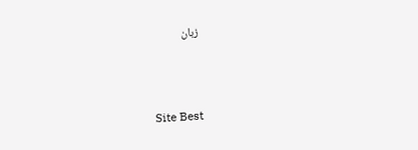زبان



Site Best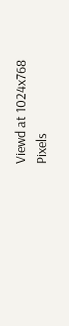Viewd at 1024x768 Pixels